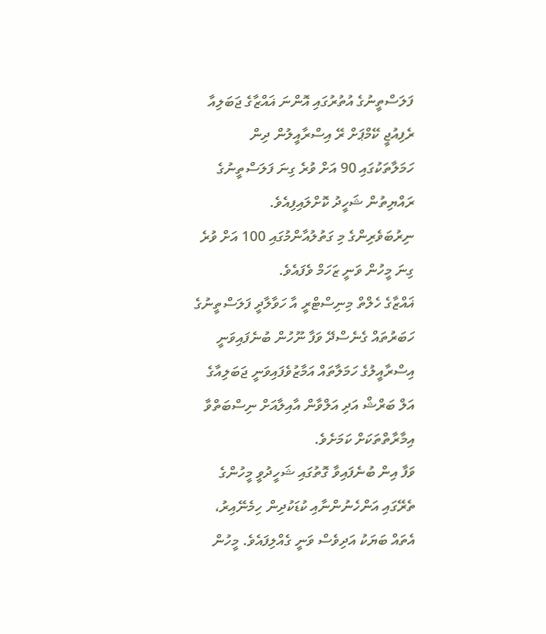ފަލަސްތީނުގެ އުތުރުގައި އޮންނަ ޣައްޒާގެ ޖަބަލިއާ ރެފިއުޖީ ކޭމްޕަށް ރޭ އިސްރާއީލުން ދިން ހަމަލާތަކުގައި 90 އަށް ވުރެ ގިނަ ފަލަސްތީނުގެ ރައްޔިތުން ޝަހީދު ކޮށްލައިފިއެވެ.
ނިރުބަވެރިންގެ މި ގަތުލުއާންމުގައި 100 އަށް ވުރެ ގިނަ މީހުން ވަނީ ޒަހަމް ވެފައެވެ.
ޣައްޒާގެ ހެލްތް މިނިސްޓްރީ އާ ހަވާލާދީ ފަލަސްތީނުގެ ހަބަރުތައް ގެނެސްދޭ ވަފާ ނޫހުން ބުނެފައިވަނީ އިސްރާއީލުގެ ހަމަލާތައް އަމާޒުވެފައިވަނީ ޖަބަލިއާގެ އަލް ބަރްޝް އަދި އަލްވާން އާއިލާއަށް ނިސްބަތްވާ އިމާރާތްތަކަށް ކަމަށެވެ.
ވަފާ އިން ބުނެފައިވާ ގޮތުގައި ޝަހީދުވީ މީހުންގެ ތެރޭގައި އަންހެނުންނާއި ކުޑަކުދިން ހިމެނޭއިރު، އެތައް ބަޔަކު އަދިވެސް ވަނީ ގެއްލިފައެވެ. މީހުން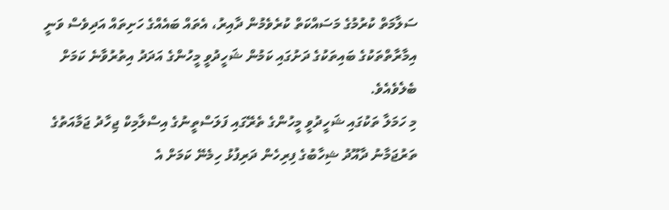ސަލާމަތް ކުރުމުގެ މަސައްކަތް ކުރެވެމުން ދާއިރު، އެތައް ބައެއްގެ ހަށިތައް އަދިވެސް ވަނީ އިމާރާތްތަކުގެ ބައިތަކުގެ ދަށުގައި ކަމުން ޝަހީދުވީ މީހުންގެ އަދަދު އިތުރުވާނެ ކަމަށް ބެލެވެއެވެ.
މި ހަމަލާ ތަކުގައި ޝަހީދުވީ މީހުންގެ ތެރޭގައި ފަލަސްތީނުގެ އިސްލާމިކް ޖިހާދު ޖަމާއަތުގެ ތަރުޖަމާނު ދާއޫދު ޝިހާބުގެ ފިރިހެން ދަރިފުޅު ހިމެނޭ ކަމަށް އެ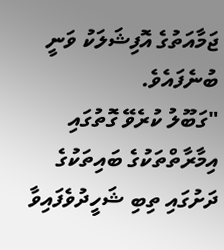ޖަމާއަތުގެ އޮފިޝަލަކު ވަނީ ބުނެފައެވެ.
"ގަބޫލު ކުރެވޭ ގޮތުގައި އިމާރާތްތަކުގެ ބައިތަކުގެ ދަށުގައި ތިބި ޝަހީދުވެފައިވާ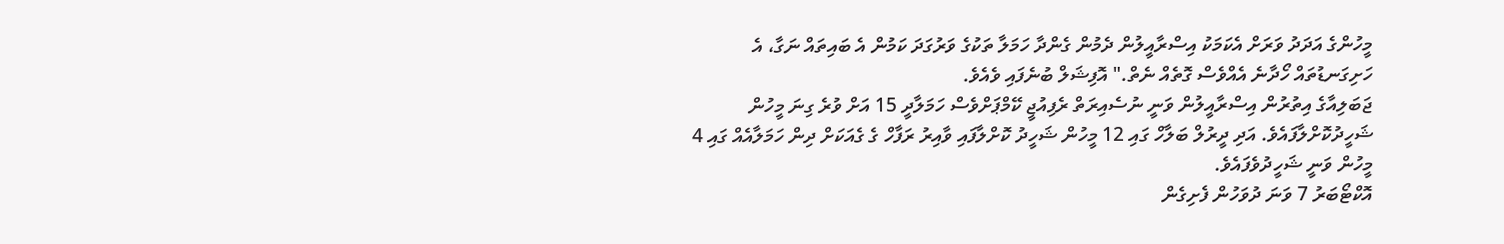މީހުންގެ އަދަދު ވަރަށް އެކަމަކު އިސްރާއީލުން ދެމުން ގެންދާ ހަމަލާ ތަކުގެ ވަރުގަދަ ކަމުން އެ ބައިތައް ނަގާ، އެ ހަށިގަނޑުތައް ހޯދާނެ އެއްވެސް ގޮތެއް ނެތް." އޮފިޝަލް ބުނެފައި ވެއެވެ.
ޖަބަލިއާގެ އިތުރުން އިސްރާއީލުން ވަނީ ނުސެއިރަތް ރެފިއުޖީ ކޭމްޕަށްވެސް ހަމަލާދީ 15 އަށް ވުރެ ގިނަ މީހުން ޝަހީދުކޮށްލާފައެވެ. އަދި ދީރުލް ބަލާހް ގައި 12 މީހުން ޝަހީދު ކޮށްލާފައި ވާއިރު ރަފާހް ގެ ގެއަކަށް ދިން ހަމަލާއެއް ގައި 4 މީހުން ވަނީ ޝަހީދުވެފައެވެ.
އޮކްޓޯބަރު 7 ވަނަ ދުވަހުން ފެށިގެން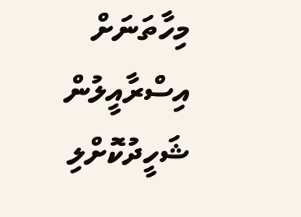މިހާތަނަށް އިސްރާއީލުން ޝަހީދުކޮށްލި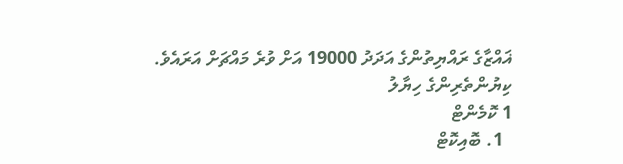ޣައްޒާގެ ރައްޔިތުންގެ އަދަދު 19000 އަށް ވުރެ މައްޗަށް އަރައެވެ.
ކިޔުންތެރިންގެ ހިޔާލު
1 ކޮމެންޓް
  1. ބޮއިކޮޓް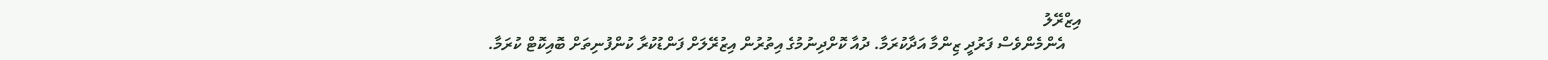އިޒްރޭލު
    އެންމެންވެސް ފަރުދީ ޒިންމާ އަދާކުރަމާ. ދުއާ ކޮށްދިނުމުގެ އިތުރުން އިޒުރޭލަށް ފަންޑުކުރާ ކުންފުނިތަށް ބޮއިކޮޓް ކުރަމާ.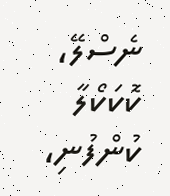ނެސްލޭ، ކޮކަކޯލާ ކުންފުނި،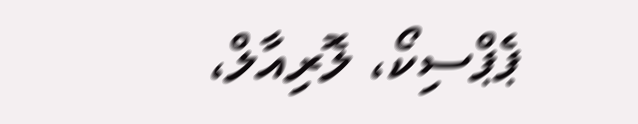ޕެޕްސިކޯ، ލޮރިއާލް،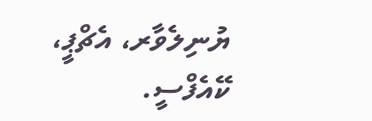ޔުނިލެވާރ، އެޗްޕީ، ކޭއެފްސީ.